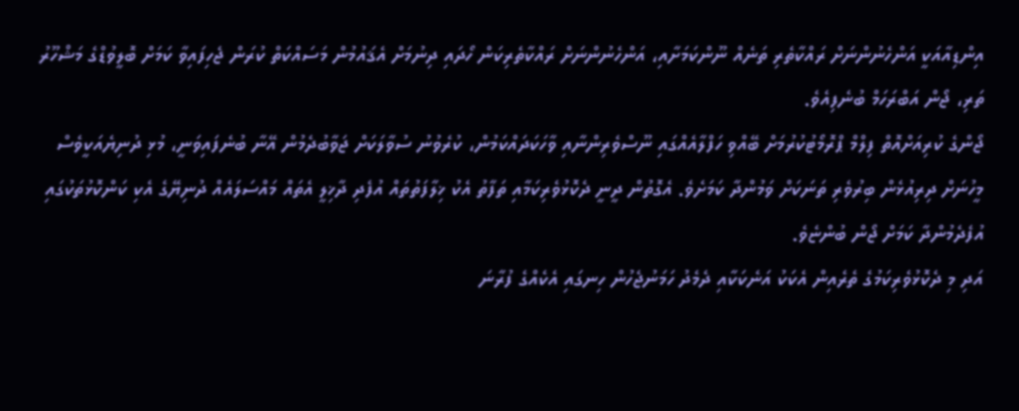އިންޑިއާއަކީ އަންހެނުންނަށް ރައްކާތެރި ތަނެއް ނޫންކަމަށާއި، އަންހެނުންނަށް ރައްކާތެރިކަން ހޯދައި ދިނުމަށް އެޤައުމުން މަސައްކަތް ކުރަން ޖެހިފައިވާ ކަމަށް ބޮލީވުޑްގެ މަޝްހޫރު ތަރި، ޖޯން އަބްރަހަމް ބުނެފިއެވެ.
ޖޯންގެ ކުރިއަށްއޮތް ފިލްމް ޕްރޮމޯޓުކުރުމަށް ބޭއްވި ހަފްލާއެއްގައި ނޫސްވެރިންނާއި ވާހަކަދައްކަމުން، ކުރެވުނު ސުވާލަކަށް ޖަވާބުދެމުން އޭނާ ބުނެފައިވަނީ، މުޅި ދުނިޔެއަކީވެސް މީހުނަށް ދިރިއުޅެން ބިރުވެރި ތަނަކަށް ވަމުންދާ ކަމަށެވެ. އެގޮތުން ދީނީ ދެކޮޅުވެރިކަމާއި ތަފާތު އެކު ޚިލާފަތުތައް އުފެދި ދާޚިލީ އެތައް މައްސަލައެއް ދުނިޔޭގެ އެކި ކަންކޮޅުތަކުގައި އުފެދެމުންދާ ކަމަށް ޖޯން ބުންޏެވެ.
އަދި މި ދެކޮޅުވެރިކަމުގެ ތެރެއިން އެކަކު އަނެކަކާއި ދެމެދު ހަމަނުޖެހުން ހިނގައި އެކެއްގެ ފުރާނަ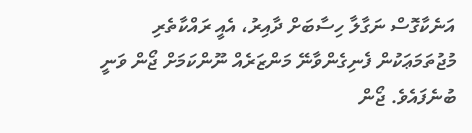އަނެކާގޮސް ނަގާލާ ހިސާބަށް ދާއިރު، އެއީ ރައްކާތެރި މުޖުތަމަޢަކުން ފެނިގެންވާނޭ މަންޒަރެއް ނޫންކަމަށް ޖޯން ވަނީ ބުނެފައެވެ. ޖޯން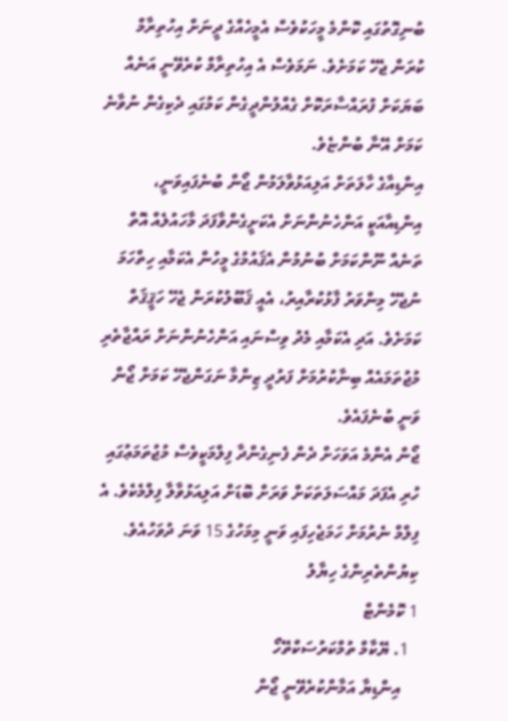ބުނިގޮތުގައި ކޮންމެ މީހަކުވެސް އެމީހެއްގެ ދީނަށް އިހުތިރާމް ކުރަން ޖެހޭ ކަމަށެވެ. ނަމަވެސް އެ އިހުތިރާމް ކުރެވޭނީ އަނެއް ބަޔަކަށް ފުރައްސާރަކޮށް ގެއްލުންދީގެން ކަމުގައި ދެކިގެން ނުވާނެ ކަމަށް އޭނާ ބުންޏެވެ.
އިންޑިއާގެ ހާލަތަށް އަލިއަޅުވާލަމުން ޖޯން ބުނެފައިވަނީ، އިންޑިއާއަކީ އަންހެނުންނަށް އެކަށީގެންވާފަދަ މާހައުލެއް އޮތް ތަނެއް ނޫންކަމަށް ބުނުމުން އެޤައުމުގެ މީހުން އެކަމާއި ހިތްހަމަ ނުޖެހޭ މިންވަރު ފާޅުކުރާއިރު، އެއީ ޤަބޫލުކުރަން ޖެހޭ ހަޤީޤަތް ކަމަށެވެ. އަދި އެކަމާއި މެދު ވިސްނައި އަންހެނުންނަށް ރައްޖާތެރި މުޖުތަމައެއް ބިނާކުރުމަށް ފަރުދީ ޒިންމާ ނަގަންޖެހޭ ކަމަށް ޖޯން ވަނީ ބުނެފައެވެ.
ޖޯން އެންމެ އަވަހަށް ދެން ފެނިގެންދާ ފިލްމަކީވެސް މުޖުތަމަޢުގައި ހުރި އެފަދަ މައްސަލަތަކަށް ވަރަށް ބޮޑަށް އަލިއަޅުވާލާ ފިލްމެކެވެ. އެ ފިލްމް ނެރުމަށް ހަމަޖެހިފައި ވަނީ މިމަހުގެ 15 ވަނަ ދުވަހުއެވެ.
ކިޔުންތެރިންގެ ހިޔާލު
1 ކޮމެންޓް
  1. ޔޭކާމް ތުމްކަރުސަކްތޭހޯ
    އިންޑިޔާ އަމާންކުރެވޭނީ ޖޯން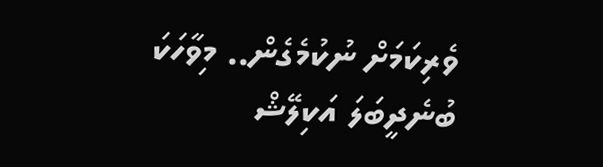ވެރިކަމަށް ނުކުމެގެން.. މިވާހަކަ ބުނެދީބަލަ އަކިލޭޝް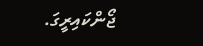ޖޯންކައިރީގަ.